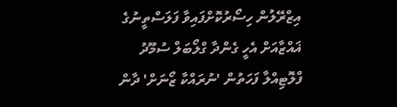އިޒްރޭލުން ހިސޯރުކޮށްފައިވާ ފަލަސްތީނުގެ ޣައްޒާއަށް އެހީ ގެންދާ ގްލޯބަލް ސުމޫދު ފްލޮޓިއްލާ ފަހަތުން 'ނުރައްކާ ޒޯނަށް' ދާން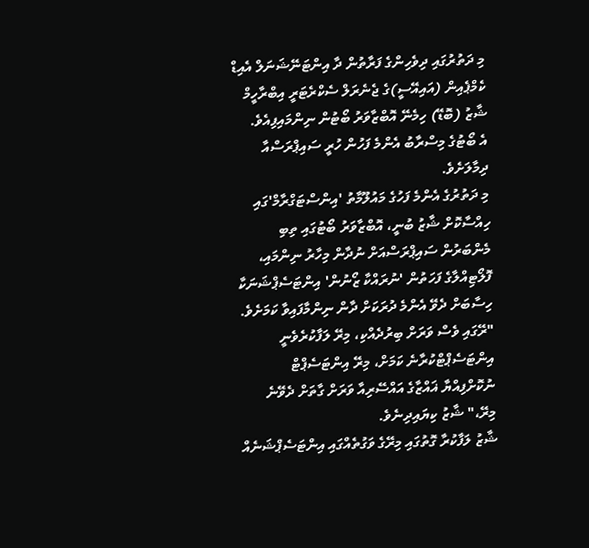މި ދަތުރުގައި ދިވެހިންގެ ފަރާތުން ދާ އިންޓަނޭޝަނަލް އެއިޑް ކެމްޕެއިން (އައިއޭސީ)ގެ ޖެނެރަލް ސެކްރެޓަރީ އިބްރާހީމް ޝާޒު (ބޮޑޭ) ހިމެނޭ އޮބްޒާވަރު ބޯޓުން ނިންމައިފިއެވެ.
އެ ބޯޓުގެ މިސްރާބު އެންމެ ފަހުން ހުރީ ސައިޕްރަސްއާ ދިމާލަށެވެ.
މި ދަތުރުގެ އެންމެ ފަހުގެ މައުލޫމާތު 'އިންސްޓަގްރާމް'ގައި ހިއްސާކޮށް ޝާޒު ބުނީ، އޮބްޒާވަރު ބޯޓުގައި ތިބި މެންބަރުން ސައިޕްރަސްއަށް ނުދާން މިހާރު ނިންމައި، ފޮލޯޓިއްލާގެ ފަހަތުން 'ނުރައްކާ ޒޯނުން' އިންޓަސެޕްޝަނަކާ ހިސާބަށް ދެވޭ އެންމެ ދުރަކަށް ދާން ނިންމާފައިވާ ކަމަށެވެ.
"ރޭގައި ވެސް ވަރަށް ބިރުދެއްކި، މިރޭ ލަފާކުރެވެނީ އިންޓަސެޕްޓްކުރާނެ ކަމަށް، މިރޭ އިންޓަސެޕްޓް ނުކޮށްފިއްޔާ ޣައްޒާގެ އައްސޭރިއާ ވަރަށް ގާތަށް ދެވޭނެ މިރޭ،" ޝާޒު ކިޔައިދިނެވެ.
ޝާޒު ލަފާކުރާ ގޮތުގައި މިރޭގެ ވަގުތެއްގައި އިންޓަސެޕްޝަނެއް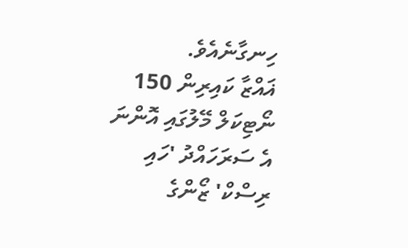ހިނގާނެއެވެ.
ޣައްޒާ ކައިރިން 150 ނޯޓިކަލް މޭލުގައި އޮންނަ އެ ސަރަހައްދު 'ހައި ރިސްކް' ޒޯންގެ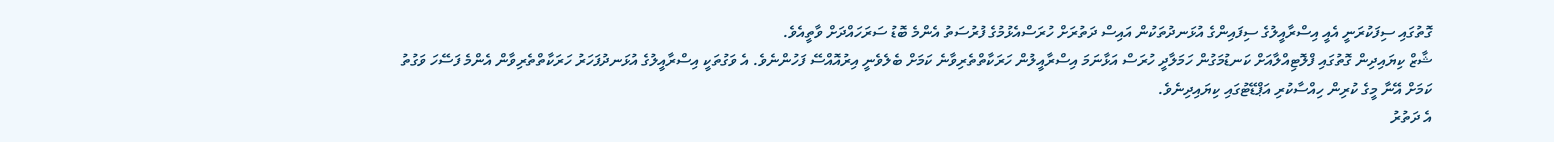ގޮތުގައި ސިފަކުރަނީ އެއީ އިސްރާއީލުގެ ސިފައިންގެ އުޅަނދުތަކުން އައިސް ދަތުރަށް ހުރަސްއެޅުމުގެ ފުރުސަތު އެންމެ ބޮޑު ސަރަހައްދަށް ވާތީއެވެ.
ޝާޒް ކިޔައިދިން ގޮތުގައި ފްލޮޓިއްލާއަށް ކަނޑުމަގުން ހަމަލާދީ ހުރަސް އަޅާނަމަ އިސްރާއީލުން ހަރަކާތްތެރިވާނެ ކަމަށް ބެލެވެނީ އިރުއޮއްސޭ ފަހުންނެވެ. އެ ވަގުތަކީ އިސްރާއީލުގެ އުޅަނދުފަހަރު ހަރަކާތްތެރިވާން އެންމެ ފަސޭހަ ވަގުތު ކަމަށް އޭނާ މީގެ ކުރިން ހިއްސާކުރި އަޕްޑޭޓުގައި ކިޔައިދިނެވެ.
އެ ދަތުރު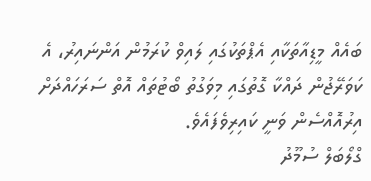ބައެއް މީޑިއާތަކާއި އެޕްތަކުގައި ލައިވް ކުރަމުން އަންނައިރު، އެ ކަވަރޭޖުން ދައްކާ ގޮތުގައި މިވަގުތު ބޯޓުތައް އޮތް ސަރަހައްދަށް އިރުއޮއްސެން ވަނީ ކައިރިވެފައެވެ.
ގްލޯބަލް ސުމޫދު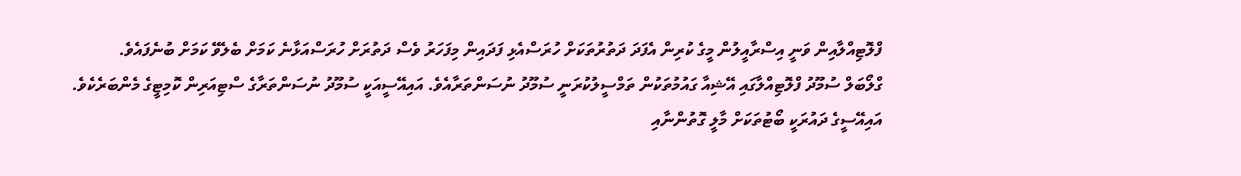ފްލޮޓިއްލާއިން ވަނީ އިސްރާއީލުން މީގެ ކުރިން އެފަދަ ދަތުރުތަކަށް ހުރަސްއެޅި ފަދައިން މިފަހަރު ވެސް ދަތުރަށް ހުރަސްއަޅާނެ ކަމަށް ބެލެވޭ ކަމަށް ބުނެފައެވެ.
ގްލޯބަލް ސުމޫދު ފްލޮޓިއްލާގައި އޭޝިއާ ގައުމުތަކުން ތަމްސީލުކުރަނީ ސުމޫދު ނުސަންތަރާއެވެ. އައިއޭސީއަކީ ސުމޫދު ނުސަންތަރާގެ ސްޓިއަރިން ކޮމިޓީގެ މެންބަރެކެވެ.
އައިއޭސީގެ ދައުރަކީ ބޯޓުތަކަށް މާލީ ގޮތުންނާއި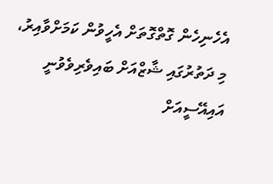އެހެނިހެން ގޮތްގޮތަށް އެހީވުން ކަމަށްވާއިރު، މި ދަތުރުގައި ޝާޒްއަށް ބައިވެރިވެވުނީ އައިއޭސީއަށް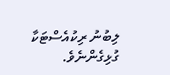ލިބުނު ރިކުއެސްޓަކާ ގުޅިގެންނެވެ.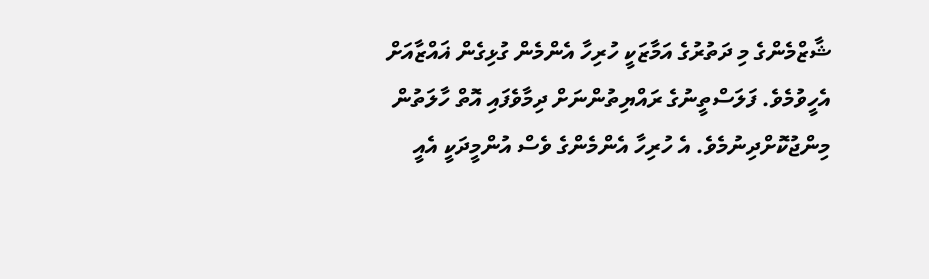ޝާޒްމެންގެ މި ދަތުރުގެ އަމާޒަކީ ހުރިހާ އެންމެން ގުޅިގެން ޣައްޒާއަށް އެހީވުމެވެ. ފަލަސްތީނުގެ ރައްޔިތުންނަށް ދިމާވެފައި އޮތް ހާލަތުން މިންޖުކޮށްދިނުމެވެ. އެ ހުރިހާ އެންމެންގެ ވެސް އުންމީދަކީ އެއީ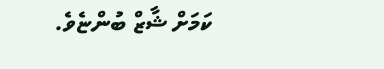ކަމަށް ޝާޒް ބުންޏެވެ.